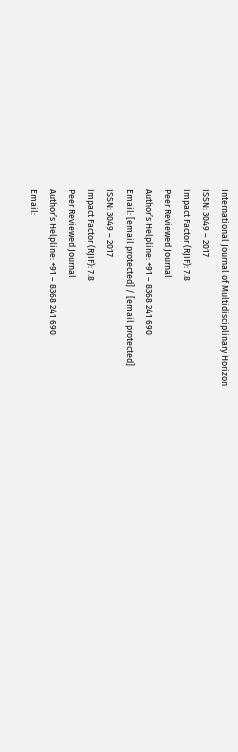International Journal of Multidisciplinary Horizon
ISSN: 3049 – 2017
Impact Factor (RJIF): 7.8
Peer Reviewed Journal
Author’s Helpline: +91 – 8368 241 690
Email: [email protected] / [email protected]
ISSN: 3049 – 2017
Impact Factor (RJIF): 7.8
Peer Reviewed Journal
Author’s Helpline: +91 – 8368 241 690
Email: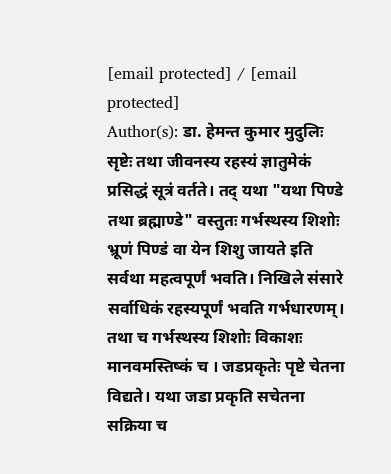[email protected] / [email protected]
Author(s): डा. हेमन्त कुमार मुदुलिः
सृष्टेः तथा जीवनस्य रहस्यं ज्ञातुमेकं प्रसिद्धं सूत्रं वर्तते। तद् यथा "यथा पिण्डे तथा ब्रह्माण्डे" वस्तुतः गर्भस्थस्य शिशोः भ्रूणं पिण्डं वा येन शिशु जायते इति सर्वथा महत्वपूर्णं भवति। निखिले संसारे सर्वाधिकं रहस्यपूर्णं भवति गर्भधारणम्। तथा च गर्भस्थस्य शिशोः विकाशः मानवमस्तिष्कं च । जडप्रकृतेः पृष्टे चेतना विद्यते। यथा जडा प्रकृति सचेतना सक्रिया च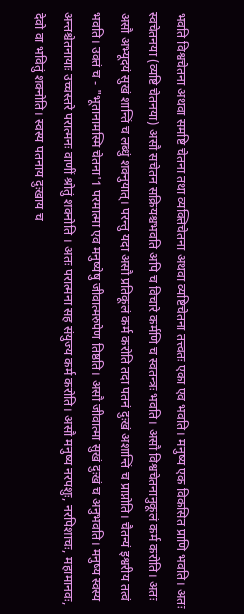भवति विश्वचेतना अथवा समष्टि चेतना तथा व्यक्तिचेतना अथवा व्यष्टिचेतना तत्त्वतः एका एव भवति। मनुष्य एक विकसित प्राणि भवति। अतः स्वचेतनया (व्यष्टि चेतनया) असौ सचेतन सक्रियश्चभवति अपि च विचारे कर्मणि च स्वतन्त्रः भवति। असौ विश्वचेतनानुकूलं कर्म करोति। अतः असौ अभ्यूदयं सुखं शान्तिं च लब्धुं शक्नुयात्। परन्तु यदा असौ प्रतिकूलं कर्म करोति तदा पतनं दुःखं अशान्तिं च प्राप्नोति। चैतन्यं इश्वरीय तत्वं भवति। उक्तं च - "भूतानामस्मि चेतना'1 परमात्मा एव मनुष्येषु जीवात्मरुपेण तिष्ठति। असौ जीवात्मा सुखं दुःखं च अनुभवति। मनुष्य स्वस्य अन्तश्चेतनायाः उच्चस्तरे परात्मनः वाणीं श्रोतुं शक्नोति । अतः परात्मना सह संयुज्य कर्म करोति। असौ मनुष्य नरपशुः, नरपिशाचः, महामानवः, देवो वा भवितुं शक्नोति। स्वस्य पतनाय दुःखाय च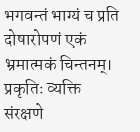भगवन्तं भाग्यं च प्रति दोषारोपणं एकं भ्रमात्मकं चिन्तनम्। प्रकृतिः व्यक्ति संरक्षणे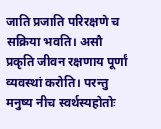जाति प्रजाति परिरक्षणे च सक्रिया भवति। असौ प्रकृति जीवन रक्षणाय पूर्णां व्यवस्थां करोति। परन्तु मनुष्य नीच स्वर्थस्यहोतोः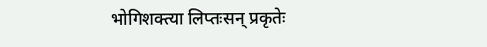भोगिशक्त्या लिप्तःसन् प्रकृतेः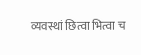व्यवस्थां छित्वा भित्वा च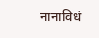नानाविधं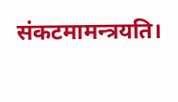संकटमामन्त्रयति।